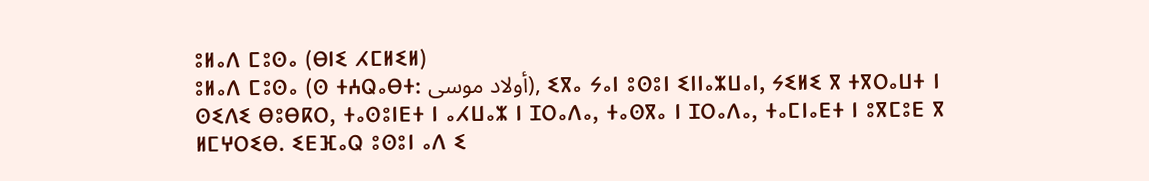ⵓⵍⴰⴷ ⵎⵓⵙⴰ (ⴱⵏⵉ ⵃⵎⵍⵉⵍ)
ⵓⵍⴰⴷ ⵎⵓⵙⴰ (ⵙ ⵜⵄⵕⴰⴱⵜ: أولاد موسى), ⵉⴳⴰ ⵢⴰⵏ ⵓⵙⵓⵏ ⵉⵏⵏⴰⵣⵡⴰⵏ, ⵢⵉⵍⵉ ⴳ ⵜⴳⵔⴰⵡⵜ ⵏ ⵙⵉⴷⵉ ⴱⵓⴱⴽⵔ, ⵜⴰⵙⵓⵏⴹⵜ ⵏ ⴰⵃⵡⴰⵣ ⵏ ⵊⵔⴰⴷⴰ, ⵜⴰⵙⴳⴰ ⵏ ⵊⵔⴰⴷⴰ, ⵜⴰⵎⵏⴰⴹⵜ ⵏ ⵓⴳⵎⵓⴹ ⴳ ⵍⵎⵖⵔⵉⴱ. ⵉⴹⴼⴰⵕ ⵓⵙⵓⵏ ⴰⴷ ⵉ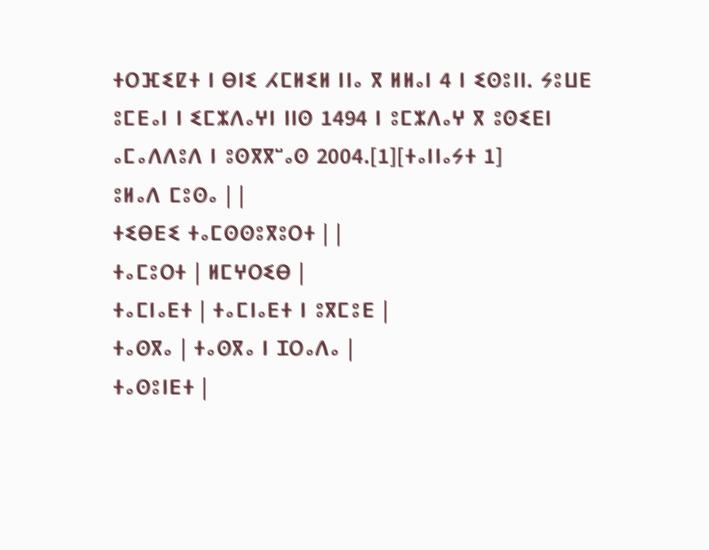ⵜⵔⴼⵉⵇⵜ ⵏ ⴱⵏⵉ ⵃⵎⵍⵉⵍ ⵏⵏⴰ ⴳ ⵍⵍⴰⵏ 4 ⵏ ⵉⵙⵓⵏⵏ. ⵢⵓⵡⴹ ⵓⵎⴹⴰⵏ ⵏ ⵉⵎⵣⴷⴰⵖⵏ ⵏⵏⵙ 1494 ⵏ ⵓⵎⵣⴷⴰⵖ ⴳ ⵓⵙⵉⴹⵏ ⴰⵎⴰⴷⴷⵓⴷ ⵏ ⵓⵙⴳⴳⵯⴰⵙ 2004.[1][ⵜⴰⵏⵏⴰⵢⵜ 1]
ⵓⵍⴰⴷ ⵎⵓⵙⴰ | |
ⵜⵉⴱⴹⵉ ⵜⴰⵎⵙⵙⵓⴳⵓⵔⵜ | |
ⵜⴰⵎⵓⵔⵜ | ⵍⵎⵖⵔⵉⴱ |
ⵜⴰⵎⵏⴰⴹⵜ | ⵜⴰⵎⵏⴰⴹⵜ ⵏ ⵓⴳⵎⵓⴹ |
ⵜⴰⵙⴳⴰ | ⵜⴰⵙⴳⴰ ⵏ ⵊⵔⴰⴷⴰ |
ⵜⴰⵙⵓⵏⴹⵜ |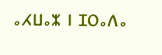ⴰⵃⵡⴰⵣ ⵏ ⵊⵔⴰⴷⴰ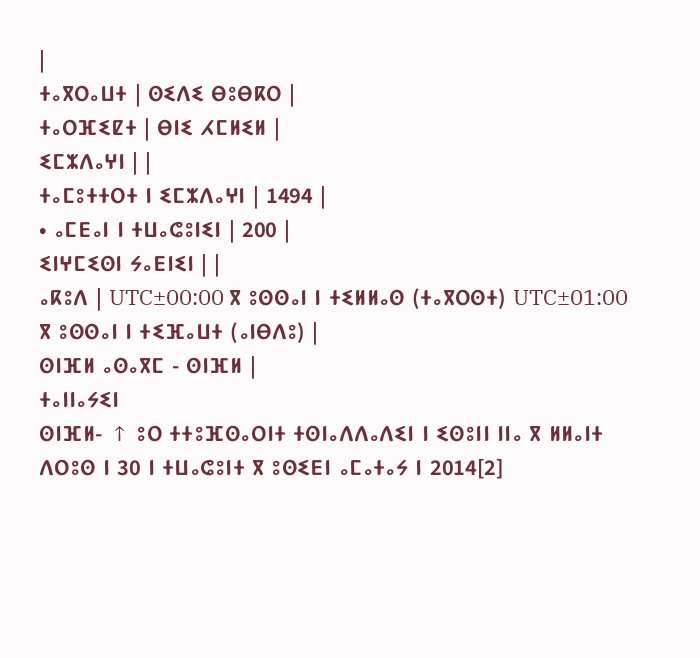|
ⵜⴰⴳⵔⴰⵡⵜ | ⵙⵉⴷⵉ ⴱⵓⴱⴽⵔ |
ⵜⴰⵔⴼⵉⵇⵜ | ⴱⵏⵉ ⵃⵎⵍⵉⵍ |
ⵉⵎⵣⴷⴰⵖⵏ | |
ⵜⴰⵎⵓⵜⵜⵔⵜ ⵏ ⵉⵎⵣⴷⴰⵖⵏ | 1494 |
• ⴰⵎⴹⴰⵏ ⵏ ⵜⵡⴰⵛⵓⵏⵉⵏ | 200 |
ⵉⵏⵖⵎⵉⵙⵏ ⵢⴰⴹⵏⵉⵏ | |
ⴰⴽⵓⴷ | UTC±00:00 ⴳ ⵓⵙⵙⴰⵏ ⵏ ⵜⵉⵍⵍⴰⵙ (ⵜⴰⴳⵔⵙⵜ) UTC±01:00 ⴳ ⵓⵙⵙⴰⵏ ⵏ ⵜⵉⴼⴰⵡⵜ (ⴰⵏⴱⴷⵓ) |
ⵙⵏⴼⵍ ⴰⵙⴰⴳⵎ - ⵙⵏⴼⵍ |
ⵜⴰⵏⵏⴰⵢⵉⵏ
ⵙⵏⴼⵍ- ↑ ⵓⵔ ⵜⵜⵓⴼⵙⴰⵔⵏⵜ ⵜⵙⵏⴰⴷⴷⴰⴷⵉⵏ ⵏ ⵉⵙⵓⵏⵏ ⵏⵏⴰ ⴳ ⵍⵍⴰⵏⵜ ⴷⵔⵓⵙ ⵏ 30 ⵏ ⵜⵡⴰⵛⵓⵏⵜ ⴳ ⵓⵙⵉⴹⵏ ⴰⵎⴰⵜⴰⵢ ⵏ 2014[2]